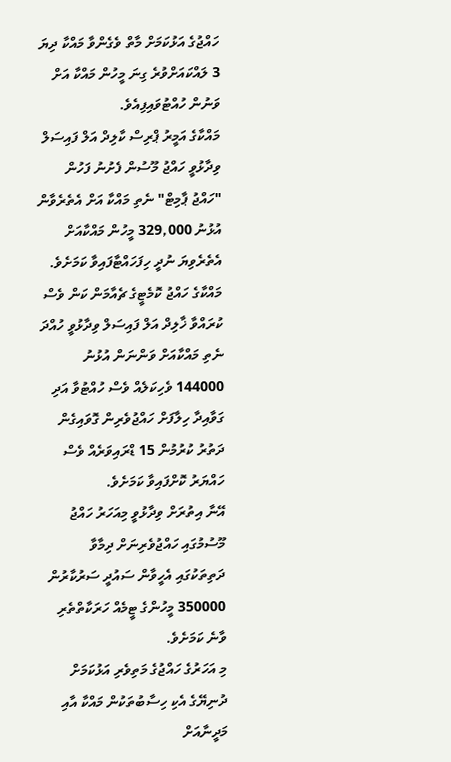ހައްޖުގެ އަޅުކަމަށް މާތް ވެގެންވާ މައްކާ ދިޔަ 3 ލައްކައަށްވުރެ ގިނަ މީހުން މައްކާ އަށް ވަނުން ހުއްޓުވައިފިއެވެ.
މައްކާގެ އަމީރު ޕްރިސް ކާލިދް އަލް ފައިސަލް ވިދާޅުވީ ހައްޖު މޫސުން ފެށުނު ފަހުން "ހައްޖު ޕާމިޓް" ނެތި މައްކާ އަށް އެތެރެވާން އުޅުނު 329,000 މީހުން މައްކާއަށް އެތެރެވިޔަ ނުދީ ހިފަހައްޓާފައިވާ ކަމަށެވެ.
މައްކާގެ ހައްޖު ކޮމެޓީގެ ޗެއާމަން ކަން ވެސް ކުރައްވާ ޚާލިދް އަލް ފައިސަލް ވިދާޅުވީ ހުއްދަ ނެތި މައްކާއަށް ވަންނަން އުޅުނު 144000 ވެހިކަލެއް ވެސް ހުއްޓުވާ އަދި ގަވާއިދާ ހިލާފަށް ހައްޖުވެރިން ގޮވައިގެން ދަތުރު ކުރުމުން 15 ޑްރައިވަރެއް ވެސް ހައްޔަރު ކޮށްފައިވާ ކަމަށެވެ.
އޭނާ އިތުރަށް ވިދާޅުވީ މިއަހަރު ހައްޖު މޫސުމުގައި ހައްޖުވެރިނަށް ދިމާވާ ދަތިތަކުގައި އެހީވާން ސައުދީ ސަރުކާރުން 350000 މީހުންގެ ޓީމެއް ހަރަކާތްތެރި ވާނެ ކަމަށެވެ.
މި އަހަރުގެ ހައްޖުގެ މަތިވެރި އަޅުކަމަށް ދުނިޔޭގެ އެކި ހިސާބުތަކުން މައްކާ އާއި މަދީނާއަށް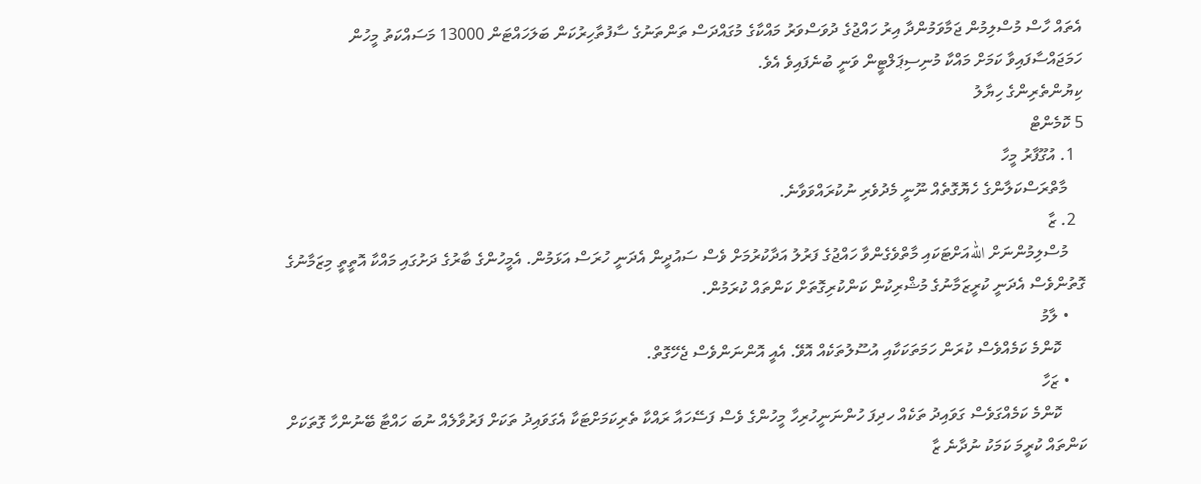އެތައް ހާސް މުސްލިމުން ޖަމާވަމުންދާ އިރު ހައްޖުގެ ދުވަސްވަރު މައްކާގެ މުގައްދަސް ތަންތަނުގެ ސާފުތާހިރުކަން ބަލަހައްޓަން 13000 މަސައްކަތު މީހުން ހަމަޖައްސާފައިވާ ކަމަށް މައްކާ މުނިސިޕަލްޓީން ވަނީ ބުނެފައިވެ އެވެ.
ކިޔުންތެރިންގެ ހިޔާލު
5 ކޮމެންޓް
  1. އުގޫފާރު މީހާ
    މާތްރަސްކަލާންގެ ހެޔޮގޮތެއް ނޫނީ މެދުވެރި ނުކުރައްވަވާނެ.
  2. ޒާ
    މުސްލިމުންނަށް اللهއަށްޓަކައި މާތްވެގެންވާ ހައްޖުގެ ފަރުލު އަދާކުރުމަށް ވެސް ސައުދީން އެދަނީ ހުރަސް އަޅަމުން. އެމީހުންގެ ބާރުގެ ދަށުގައި މައްކާ އޮތީތީ މިޒަމާނުގެ ގޮތުންވެސް އެދަނީ ކުރީޒަމާނުގެ މުޝްރިކުން ކަންކުރިގޮތަށް ކަންތައް ކުރަމުން.
    • ލާމު
      ކޮންމެ ކަމެއްވެސް ކުރަން ހަމަތަކަކާއި އުސޫލުތަކެއް އޮވޭ. އެއީ އޮންނަންވެސް ޖެހޭގޮތް.
    • ޒަހާ
      ކޮންމެ ކަމެއްގަވެސް ގަވައިދު ތަކެއް ހދިފަ ހުންނަނީހުރިހާ މީހުންގެ ވެސް ފަސޭހައާ ރައްކާ ތެރިކަމަށްޓަކާ އެގަވައިދު ތަކަށް ފަރުވާލެއް ނުބަ ހައްޓާ ބޭނުންހާ ގޮތަކަށް ކަންތައް ކުރީމަ ކަމަކު ނުދާނެ ޒާ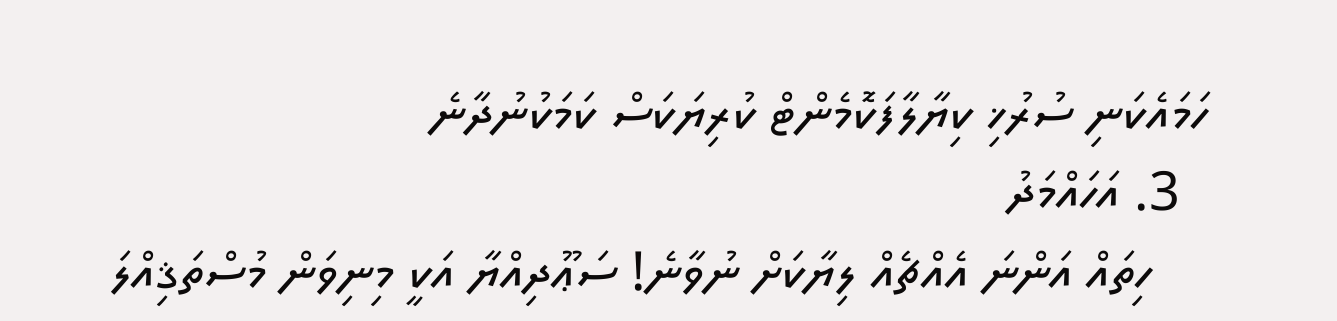ހަމައެކަނި ސުރުޚި ކިޔާލާފަކޮމެންޓް ކުރިޔަކަސް ކަމަކުނުދާނެ
  3. އަހައްމަދު
    ހިތައް އަންނަ އެއްޗެއް ލިޔާކަށް ނުވާނެ! ސަޢޫދިއްޔާ އަކީ މިނިވަން މުސްތަޤިއްލަ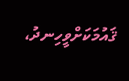ޤައުމަކަށްވީހިނދު،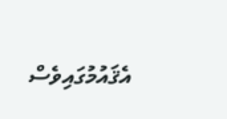އެޤައުމުގައިވެސް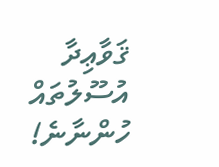ޤަވާޢިދާ އުސޫލުތައް ހުންނާނެ!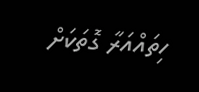ހިތައްއަރާ ގޮތަކަށް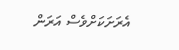އެރަށަކަށްވެސް އަރަން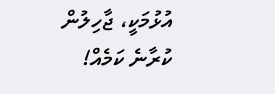އުޅުމަކީ، ޖާހިލުން ކުރާނެ ކަމެއް!